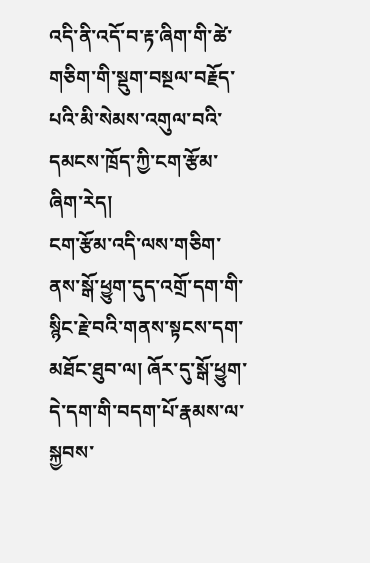འདི་ནི་འདོ་བ་རྟ་ཞིག་གི་ཚེ་གཅིག་གི་སྡུག་བསྔལ་བརྗོད་པའི་མི་སེམས་འགུལ་བའི་དམངས་ཁྲོད་ཀྱི་ངག་རྩོམ་ཞིག་རེད།
ངག་རྩོམ་འདི་ལས་གཅིག་ནས་སྒོ་ཕྱུག་དུད་འགྲོ་དག་གི་སྙིང་རྗེ་བའི་གནས་སྟངས་དག་མཐོང་ཐུབ་ལ། ཞོར་དུ་སྒོ་ཕྱུག་དེ་དག་གི་བདག་པོ་རྣམས་ལ་སྐྱབས་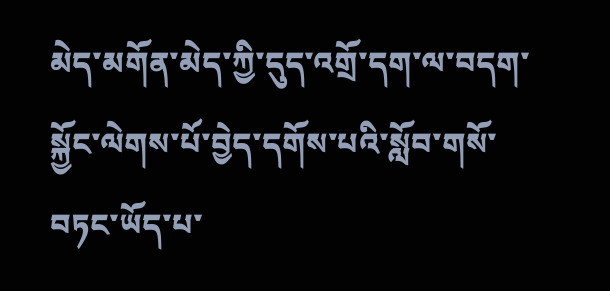མེད་མགོན་མེད་ཀྱི་དུད་འགྲོ་དག་ལ་བདག་སྐྱོང་ལེགས་པོ་བྱེད་དགོས་པའི་སློབ་གསོ་བཏང་ཡོད་པ་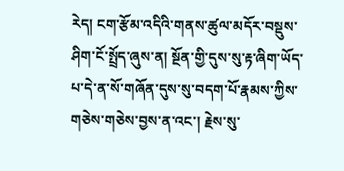རེད། ངག་རྩོམ་འདིའི་གནས་ཚུལ་མདོར་བསྡུས་ཤིག་ངོ་སྤྲོད་ཞུས་ན། སྔོན་གྱི་དུས་སུ་རྟ་ཞིག་ཡོད་པ་དེ་ན་སོ་གཞོན་དུས་སུ་བདག་པོ་རྣམས་ཀྱིས་གཅེས་གཅེས་བྱས་ན་འང་། རྗེས་སུ་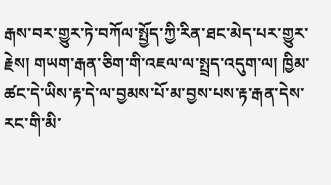རྒས་བར་གྱུར་ཏེ་བཀོལ་སྤྱོད་ཀྱི་རིན་ཐང་མེད་པར་གྱུར་རྗེས། གཡག་རྒན་ཅིག་གི་འཇལ་ལ་སྤྲད་འདུག་ལ། ཁྱིམ་ཚང་དེ་ཡིས་རྟ་དེ་ལ་བྱམས་པོ་མ་བྱས་པས་རྟ་རྒན་དེས་རང་གི་མི་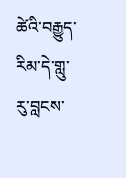ཚེའི་བརྒྱུད་རིམ་དེ་གླུ་རུ་བླངས་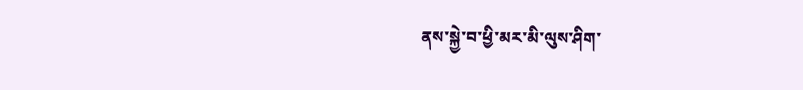ནས་སྐྱེ་བ་ཕྱི་མར་མི་ལུས་ཤིག་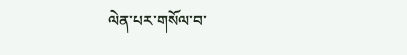ལེན་པར་གསོལ་བ་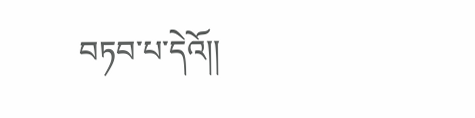བཏབ་པ་དེའོ།།